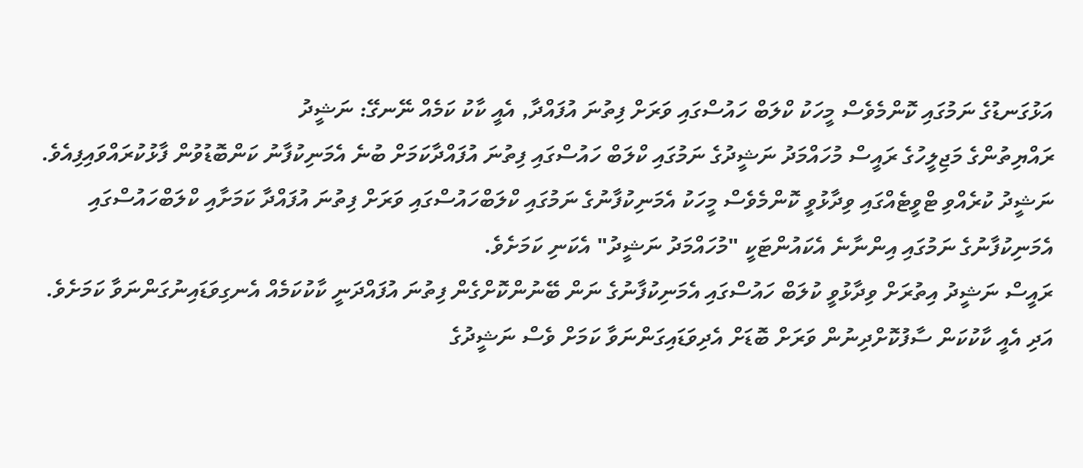އަޅުގަނޑުގެ ނަމުގައި ކޮންމެވެސް މީހަކު ކްލަބް ހައުސްގައި ވަރަށް ފިތުނަ އުފައްދާ, އެއީ ކާކު ކަމެއް ނޭނގޭ: ނަޝީދު
ރައްޔިތުންގެ މަޖިލީހުގެ ރައީސް މުހައްމަދު ނަޝީދުގެ ނަމުގައި ކްލަބް ހައުސްގައި ފިތުނަ އުފައްދާކަމަށް ބުނެ އެމަނިކުފާނު ކަންބޮޑުވުން ފާޅުކުރައްވައިފިއެވެ.
ނަޝީދު ކުރެއްވި ޓްވީޓެއްގައި ވިދާޅުވީ ކޮންމެވެސް މީހަކު އެމަނިކުފާނުގެ ނަމުގައި ކްލަބްހައުސްގައި ވަރަށް ފިތުނަ އުފައްދާ ކަމަށާއި ކްލަބްހައުސްގައި އެމަނިކުފާނުގެ ނަމުގައި އިންނާނެ އެކައުންޓަކީ "މުހައްމަދު ނަޝީދު" އެކަނި ކަމަށެވެ.
ރައީސް ނަޝީދު އިތުރަށް ވިދާޅުވީ ކުލަބް ހައުސްގައި އެމަނިކުފާނުގެ ނަން ބޭނުންކޮށްގެން ފިތުނަ އުފައްދަނީ ކާކުކަމެއް އެނގިވަޑައިނުގަންނަވާ ކަމަށެވެ. އަދި އެއީ ކާކުކަން ސާފުކޮށްދިނުން ވަރަށް ބޮޑަށް އެދިވަޑައިގަންނަވާ ކަމަށް ވެސް ނަޝީދުގެ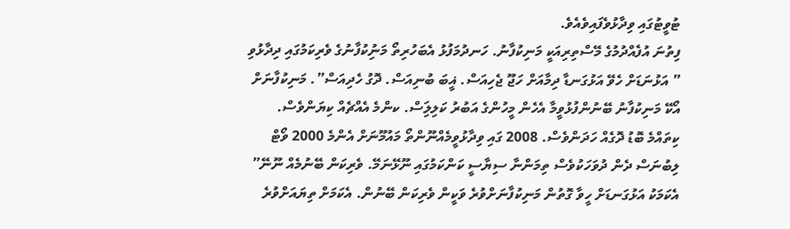ޓުވީޓުގައި ވިދާޅުވެފައިވެއެވެ.
ފިތުނަ އުފެއްދުމުގެ މޭސްތިރިއަކީ މަނިކުފާނު. ހަނދުމަފުޅު އެބަހުރިތޯ މަނުިކުފާނުގެ ވެރިކަމުގައި ދިދާޅުވި ” އަޅުނަޑަށް ހެވޭ އަޅުގަނޑާ ދިމާއަށް ހަޖޫ ޖެހިއަސް. ޣީބަ ބުނިއަސް. ދޮގު ހެދިއަސް”. މަނިކުފާނަށް އޯކޭ މަނިކުފާނު ބޭނުންފުޅުވީމާ އެހެން މީހުންގެ އަބުރު ކަލިލިަސް. ކންމެ އެއްޗެއް ކިޔަންވެސް. ކިތައްމެ ބޮޑު ދޮގެއް ހަދަންވެސް. 2008 ގައި ވިދާޅުވީމެއްނޫންތޯ މައުމޫނަށް އެންމެ 2000 ވޯޓް ލިބުނަސް ދެން ދުވަހަކުވެސް ތިމަންނާ ސިޔާސީ ކަންކަމުގައި ނޫޅޭނަމޭ. ވެރިކަން ބޭނުމެއް ނޫނޭ” އެކަމަކު އަޅުގަނޑަށް ހީވާ ގޮތުން މަނިކުފާނަށްވުރެ ވަކީން ވެރިކަން ބޭނުން. އެކަމަށް ތިޔައަށްވުރެ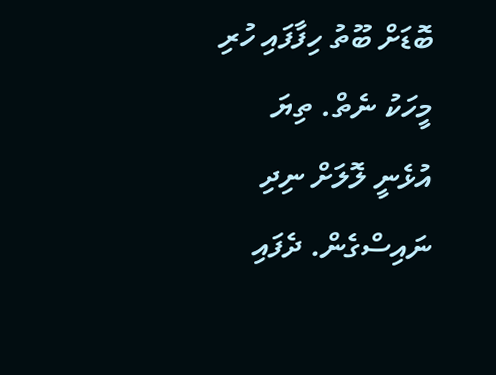ބޮޑަށް ބޫތު ހިފާފައި ހުރި މީހަކު ނެތް. ތިޔަ އުޅެނީ ލޮލަށް ނިދި ނައިސްގެން. ދެފައި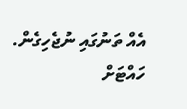އެއް ތަނުގައި ނުޖެހިގެން. ހައްޓަށް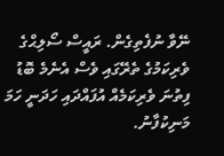ނޭވާ ނުފެތިގެން. ރައީސް ސޯލިޙްގެ ވެރިކަމުގެ ތެރޭގައި ވެސް އެނެމެ ބޮޑު ފިތުނަ ވެރިކަމެއް އުފައްދައި ހަދަނީ ހަމަ މަނިކުފާނު.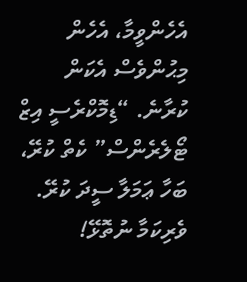އެހެންވީމާ، އެހެން މިޙުންވެސް އެކަން ކުރާނެ. “ޑިމޮކްރެސީ އިޒް ޓޯލެރެންސް” ކެތް ކުރޭ، ބަހާ ޢަމަލާ ސީދަ ކުރޭ. ވެރިކަމާ ނުތޮޅޭ!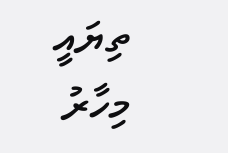ތިޔައީ މިހާރު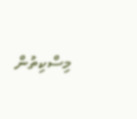މިސްކިތުން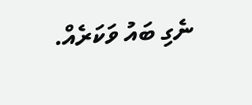ނެގި ބައު ވަކަރެއް.